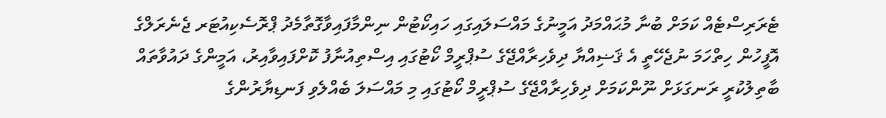ޓެރަރިސްޓެއް ކަމަށް ބުނާ މުޙައްމަދު އަމީނުގެ މައްސަލައިގައި ހައިކޯޓުން ނިންމާފައިވާގޮތާމެދު ޕްރޮސެކިއުޓަރ ޖެނެރަލްގެ އޮފީހުން ހިތްހަމަ ނުޖެހޭތީ އެ ޤަޟިއްޔާ ދިވެހިރާއްޖޭގެ ސުޕްރީމް ކޯޓުގައި އިސްތިއުނާފު ކޮށްފައިވާއިރު، އަމީންގެ ދައުވާތައް ބާތިލުކުރީ ރަނގަޅަށް ނޫންކަމަށް ދިވެހިރާއްޖޭގެ ސުޕްރީމް ކޯޓުގައި މި މައްސަލަ ބެއްލެވި ފަނޑިޔާރުންގެ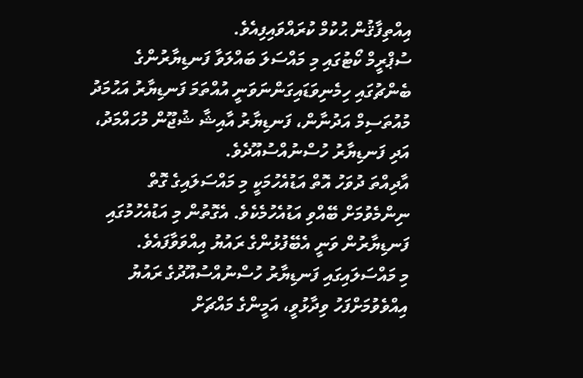އިއްތިފާޤުން ޙުކުމް ކުރައްވައިފިއެވެ.
ސުޕްރީމް ކޯޓުގައި މި މައްސަލަ ބައްލަވާ ފަނޑިޔާރުންގެ ބެންޗުގައި ހިމެނިވަޑައިގަންނަވަނީ އުއްތަމަ ފަނޑިޔާރު އަޙުމަދު މުއުތަސިމް އަދުނާން، ފަނޑިޔާރު އާއިޝާ ޝުޖޫން މުހައްމަދު، އަދި ފަނޑިޔާރު ހުސްނުއްސުއޫދެވެ.
އާދިއްތަ ދުވަހު އޮތް އަޑުއެހުމަކީ މި މައްސަލައިގެ ގޮތް ނިންމެވުމަށް ބޭއްވި އަޑުއެހުމެކެވެ. އެގޮތުން މި އަޑުއެހުމުގައި ފަނޑިޔާރުން ވަނީ އެބޭފުޅުންގެ ރައުޔު އިއްވަވާފައެވެ.
މި މައްސަލައިގައި ފަނޑިޔާރު ހުސްނުއްސުއޫދުގެ ރައުޔު އިއްވެވުމަށްފަހު ވިދާޅުވީ، އަމީންގެ މައްޗަށް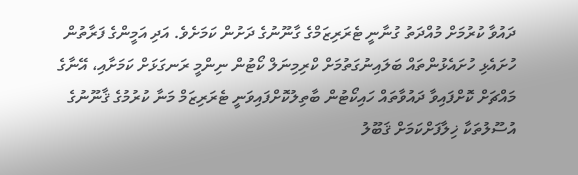ދައުވާ ކުރުމަށް މުއްދަތު ގުނާނީ ޓެރަރިޒަމްގެ ގާނޫނުގެ ދަށުން ކަމަށެވެ. އަދި އަމީންގެ ފަރާތުން ހުށައެޅި ހުށައެޅުންތައް ބަލައިނުގަތުމަށް ކްރިމިނަލް ކޯޓުން ނިންމީ ރަނގަޅަށް ކަމަށާއި، އޭނާގެ މައްޗަށް ކޮށްފައިވާ ދައުވާތައް ހައިކޯޓުން ބާތިލުކޮށްފައިވަނީ ޓެރަރިޒަމް މަނާ ކުރުމުގެ ޤާނޫނުގެ އުސޫލުތަކާ ޚިލާފަށްކަމަށް ޤަބޫލު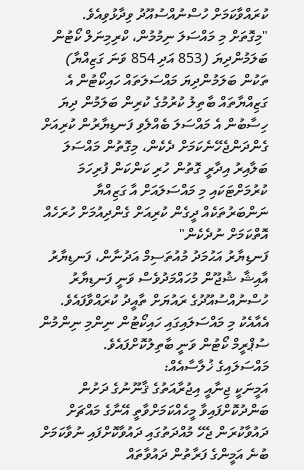ކުރައްވާކަމަށް ހުސްނުއްސުއޫދު ވިދާޅުވިއެވެ.
"މިގޮތަށް މި މައްސަލަ ނިމުމުން، ކްރިމިނަލް ކޯޓުން ބަލަމުންދިޔަ (853 އަދި 854 ވަނަ ގަޒިއްޔާ) ތަކުން ބަލަމުންދިޔަ މައްސަލަތައް ހައިކޯޓުން އެ ގަޒިއްޔާތައް ބާތިލު ކުރުމުގެ ކުރިން ބަލަމުން ދިޔަ ހިސާބުން އެ މައްސަލަ ބެއްލެވި ފަނޑިޔާރުން ކުރިއަށް ގެންދަންޖެހޭނެކަމަށް ދެކެން، މިގޮތުން މައްސަލަ ބަލާއިރު އިދާރީ ގޮތުން ހުރި ކަންކަން ފުރިހަމަ ކުރުމަށްޓަކައި މި މައްސަލައަށް އާ ގަޒިއްޔާ ނަންބަރުތަކެއް ދީގެން ކުރިއަށް ގެންދިއުމަށް ހުރަހެއް އޮތްކަމަށް ނުދެކެން"
ފަނޑިޔާރު އަޙުމަދު މުއުތަސިމް އަދުނާން، ފަނޑިޔާރު އާއިޝާ ޝުޖޫން މުހައްމަދުވެސް ވަނީ ފަނޑިޔާރު ހުސްނުއްސުއޫދުގެ ރައުޔަށް ތާއީދު ކުރައްވާފައެވެ. އެއާއެކު މި މައްސަލައިގައި ހައިކޯޓުން ނިންމި ނިންމުން ސުޕްރީމް ކޯޓުން ވަނީ ބާތިލުކޮށްފައެވެ.
މައްސަލައިގެ ޚުލާސާއެއް:
އަމީނަކީ ޖިނާއީ އިޖުރާއަތުގެ ޤާނޫނުގެ ދަށުން ބަންދުކޮށްފައިވާ މީހެއްކަމަށްވާތީ އޭނާގެ މައްޗަށް ދައުވާކުރަން ޖެހޭ މުއްދަތުގައި ދައުވާކޮށްފައި ނުވާކަމަށް ބުނެ އަމީންގެ ފަރާތުން ދައުވާތައް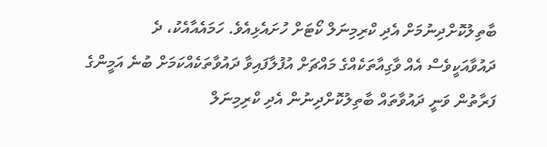ބާތިލުކޮށްދިނުމަށް އެދި ކްރިމިނަލް ކޯޓަށް ހުށައެޅިއެވެ. ހަމައެއާއެކު، ދެ ދައުވާއަކީވެސް އެއް ވާގިއާތަކެއްގެ މައްޗަށް އުފުލާފައިވާ ދައުވާތަކެއްކަމަށް ބުނެ އަމީންގެ ފަރާތުން ވަނީ ދައުވާތައް ބާތިލުކޮށްދިނުން އެދި ކްރިމިނަލް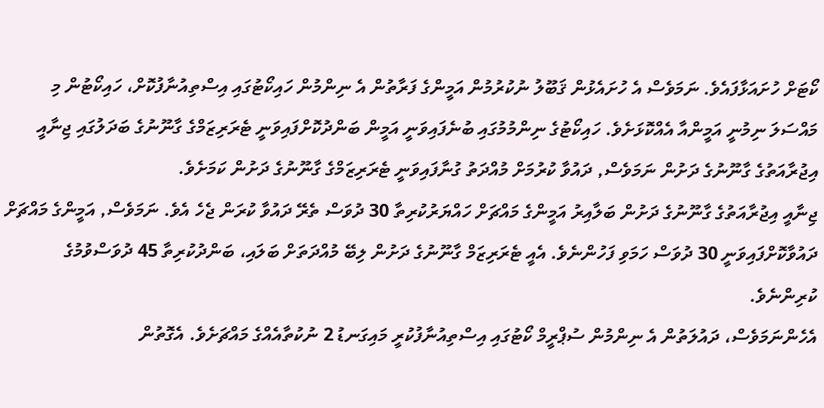ކޯޓަށް ހުށައަޅާފައެވެ. ނަމަވެސް އެ ހުށައެޅުން ޤަބޫލު ނުކުރުމުން އަމީންގެ ފަރާތުން އެ ނިންމުން ހައިކޯޓުގައި އިސްތިއުނާފުކޮށް، ހައިކޯޓުން މި މައްސަލަ ނިމުނީ އަމީންއާ އެއްކޮޅަށެވެ. ހައިކޯޓުގެ ނިންމުމުގައި ބުނެފައިވަނީ އަމީން ބަންދުކޮށްފައިވަނީ ޓެރަރިޒަމްގެ ގާނޫނުގެ ބަދަލުގައި ޖިނާއީ އިޖުރާއަތުގެ ގާނޫނުގެ ދަށުން ނަމަވެސް, ދައުވާ ކުރުމަށް މުއްދަތު ގުނާފައިވަނީ ޓެރަރިޒަމްގެ ގާނޫނުގެ ދަށުން ކަމަށެވެ.
ޖިނާއީ އިޖުރާއަތުގެ ގާނޫނުގެ ދަށުން ބަލާއިރު އަމީންގެ މައްޗަށް ހައްޔަރުކުރިތާ 30 ދުވަސް ތެރޭ ދައުވާ ކުރަން ޖެހެ އެވެ. ނަމަވެސް, އަމީންގެ މައްޗަށް ދައުވާކޮށްފައިވަނީ 30 ދުވަސް ހަމަވި ފަހުންނެވެ. އެއީ ޓެރަރިޒަމް ގާނޫނުގެ ދަށުން ލިބޭ މުއްދަތަށް ބަލައި، ބަންދުކުރިތާ 45 ދުވަސްވުމުގެ ކުރިންނެވެ.
އެހެންނަމަވެސް، ދައުލަތުން އެ ނިންމުން ސުޕްރީމް ކޯޓުގައި އިސްތިއުނާފުކުރީ މައިގަނޑު 2 ނުކުތާއެއްގެ މައްޗަށެވެ. އެގޮތުން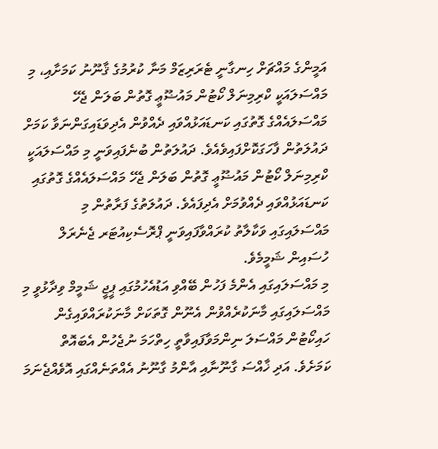އަމީންގެ މައްޗަށް ހިނގާނީ ޓެރަރިޒަމް މަނާ ކުރުމުގެ ޤާނޫނު ކަމަށާއި، މި މައްސަލައަކީ ކްރިމިނަލް ކޯޓުން މައުޟޫޢީ ގޮތުން ބަލަން ޖެހޭ މައްސަލައެއްގެ ގޮތުގައި ކަނޑައަޅުއްވައި ދެއްވުން އެދިވަޑައިގަންނަވާ ކަމަށް ދައުލަތުން ފާހަގަކޮށްފައިވެއެވެ. ދައުލަތުން ބުނެފައިވަނީ މި މައްސަލައަކީ ކްރިމިނަލް ކޯޓުން މައުޟޫޢީ ގޮތުން ބަލަން ޖެހޭ މައްސަލައެއްގެ ގޮތުގައި ކަނޑައަޅުއްވައި ދެއްވުމަށް އެދިފައެވެ. ދައުލަތުގެ ފަރާތުން މި މައްސަލައިގައި ވަކާލާތު ކުރައްވާފައިވަނީ ޕްރޮސެކިއުޓަރ ޖެނެރަލް ހުސައިން ޝަމީމެވެ.
މި މައްސަލައިގައި އެންމެ ފަހުން ބޭއްވި އަޑުއެހުމުގައި ޕީޖީ ޝަމީމް ވިދާޅުވީ މި މައްސަލައިގައި މާނަކުރެއްވުން އެނޫން ގޮތަކަށް މާނަކުރައްވައިގެން ހައިކޯޓުން މައްސަލަ ނިންމަވާފައިވާތީ ހިތްހަމަ ނުޖެހުން އެބައޮތް ކަމަށެވެ. އަދި ޚާއްސަ ގާނޫނާއި އާންމު ގާނޫނު އެއްތަނެއްގައި އޮވެއްޖެނަމަ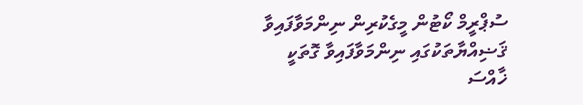ސުޕްރީމް ކޯޓުން މީގެކުރިން ނިންމަވާފައިވާ ޤަޟިއްޔާތަކުގައި ނިންމަވާފައިވާ ގޮތަކީ ޚާއްސަ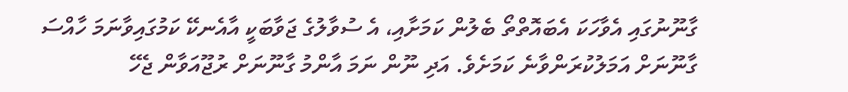ގާނޫނުގައި އެވާހަކަ އެބައޮތްތޯ ބެލުން ކަމަށާއި، އެ ސުވާލުގެ ޖަވާބަކީ އާއެނކޭ ކަމުގައިވާނަމަ ހާއްސަ ގާނޫނަށް އަމަލުކުރަންވާނެ ކަމަށެވެ. އަދި ނޫން ނަމަ އާންމު ގާނޫނަށް ރުޖޫއަވާން ޖެހޭ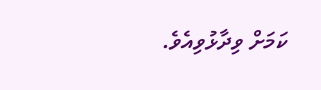ކަމަށް ވިދާޅުވިއެވެ.